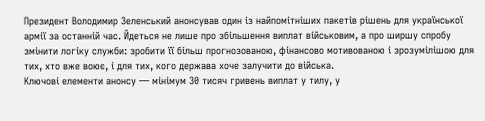Президент Володимир Зеленський анонсував один із найпомітніших пакетів рішень для української армії за останній час. Йдеться не лише про збільшення виплат військовим, а про ширшу спробу змінити логіку служби: зробити її більш прогнозованою, фінансово мотивованою і зрозумілішою для тих, хто вже воює, і для тих, кого держава хоче залучити до війська.
Ключові елементи анонсу — мінімум 30 тисяч гривень виплат у тилу, у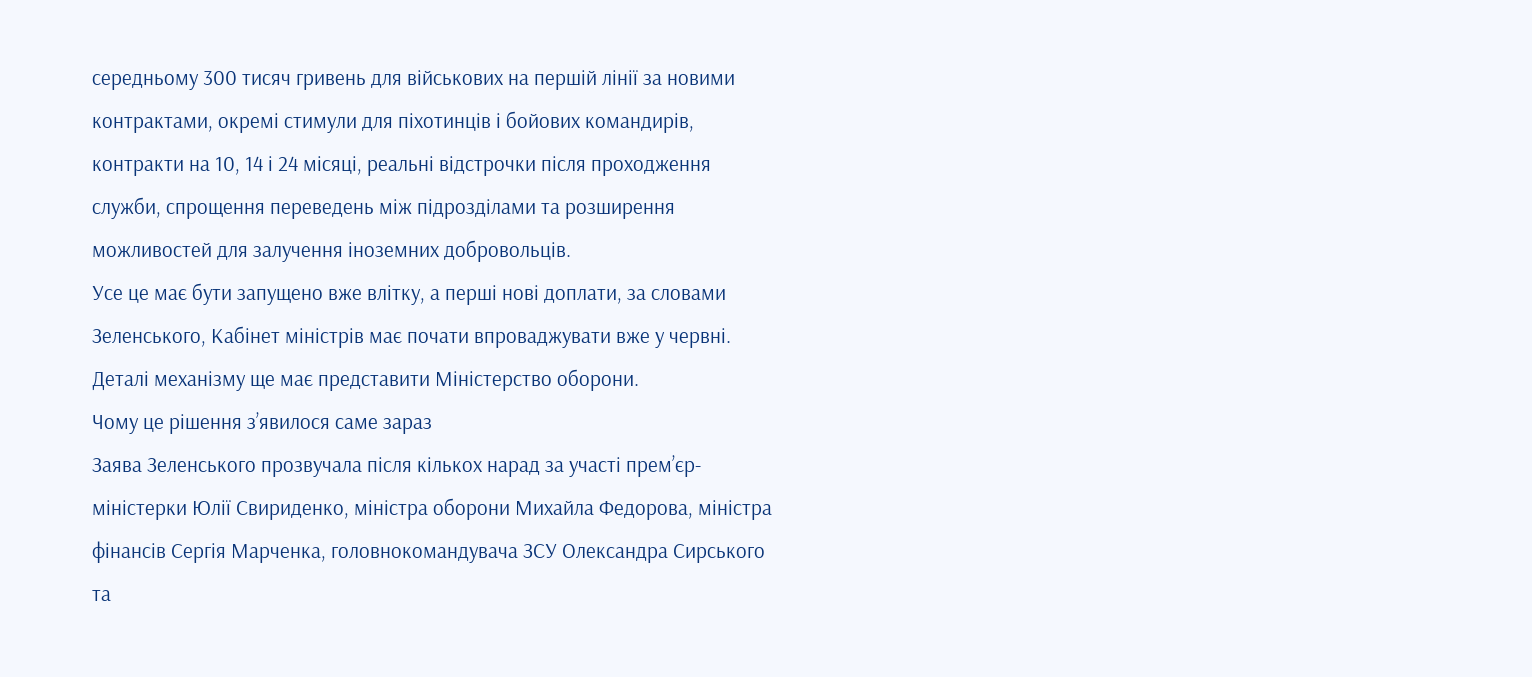середньому 300 тисяч гривень для військових на першій лінії за новими контрактами, окремі стимули для піхотинців і бойових командирів, контракти на 10, 14 і 24 місяці, реальні відстрочки після проходження служби, спрощення переведень між підрозділами та розширення можливостей для залучення іноземних добровольців.
Усе це має бути запущено вже влітку, а перші нові доплати, за словами Зеленського, Кабінет міністрів має почати впроваджувати вже у червні. Деталі механізму ще має представити Міністерство оборони.
Чому це рішення з’явилося саме зараз
Заява Зеленського прозвучала після кількох нарад за участі прем’єр-міністерки Юлії Свириденко, міністра оборони Михайла Федорова, міністра фінансів Сергія Марченка, головнокомандувача ЗСУ Олександра Сирського та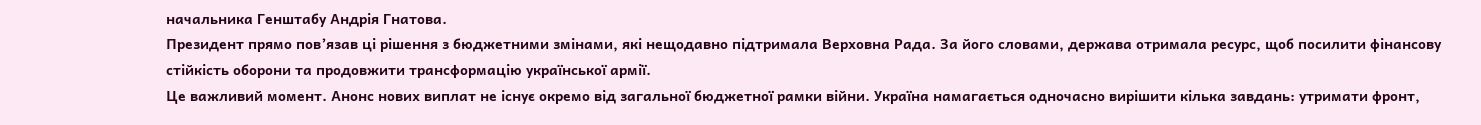начальника Генштабу Андрія Гнатова.
Президент прямо пов’язав ці рішення з бюджетними змінами, які нещодавно підтримала Верховна Рада. За його словами, держава отримала ресурс, щоб посилити фінансову стійкість оборони та продовжити трансформацію української армії.
Це важливий момент. Анонс нових виплат не існує окремо від загальної бюджетної рамки війни. Україна намагається одночасно вирішити кілька завдань: утримати фронт,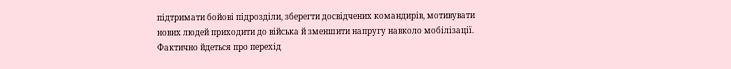підтримати бойові підрозділи, зберегти досвідчених командирів, мотивувати нових людей приходити до війська й зменшити напругу навколо мобілізації.
Фактично йдеться про перехід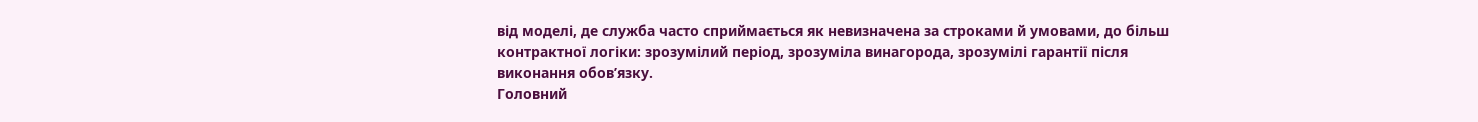від моделі, де служба часто сприймається як невизначена за строками й умовами, до більш контрактної логіки: зрозумілий період, зрозуміла винагорода, зрозумілі гарантії після виконання обов’язку.
Головний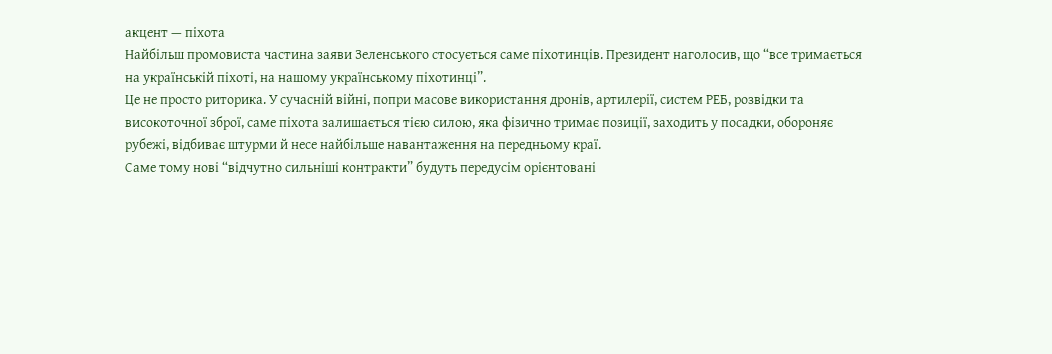акцент — піхота
Найбільш промовиста частина заяви Зеленського стосується саме піхотинців. Президент наголосив, що “все тримається на українській піхоті, на нашому українському піхотинці”.
Це не просто риторика. У сучасній війні, попри масове використання дронів, артилерії, систем РЕБ, розвідки та високоточної зброї, саме піхота залишається тією силою, яка фізично тримає позиції, заходить у посадки, обороняє рубежі, відбиває штурми й несе найбільше навантаження на передньому краї.
Саме тому нові “відчутно сильніші контракти” будуть передусім орієнтовані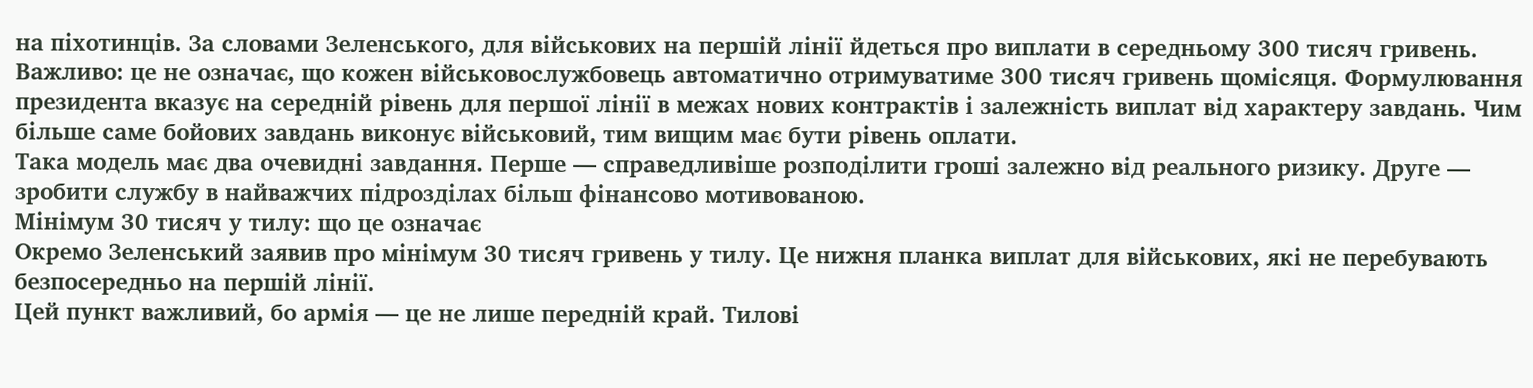на піхотинців. За словами Зеленського, для військових на першій лінії йдеться про виплати в середньому 300 тисяч гривень.
Важливо: це не означає, що кожен військовослужбовець автоматично отримуватиме 300 тисяч гривень щомісяця. Формулювання президента вказує на середній рівень для першої лінії в межах нових контрактів і залежність виплат від характеру завдань. Чим більше саме бойових завдань виконує військовий, тим вищим має бути рівень оплати.
Така модель має два очевидні завдання. Перше — справедливіше розподілити гроші залежно від реального ризику. Друге — зробити службу в найважчих підрозділах більш фінансово мотивованою.
Мінімум 30 тисяч у тилу: що це означає
Окремо Зеленський заявив про мінімум 30 тисяч гривень у тилу. Це нижня планка виплат для військових, які не перебувають безпосередньо на першій лінії.
Цей пункт важливий, бо армія — це не лише передній край. Тилові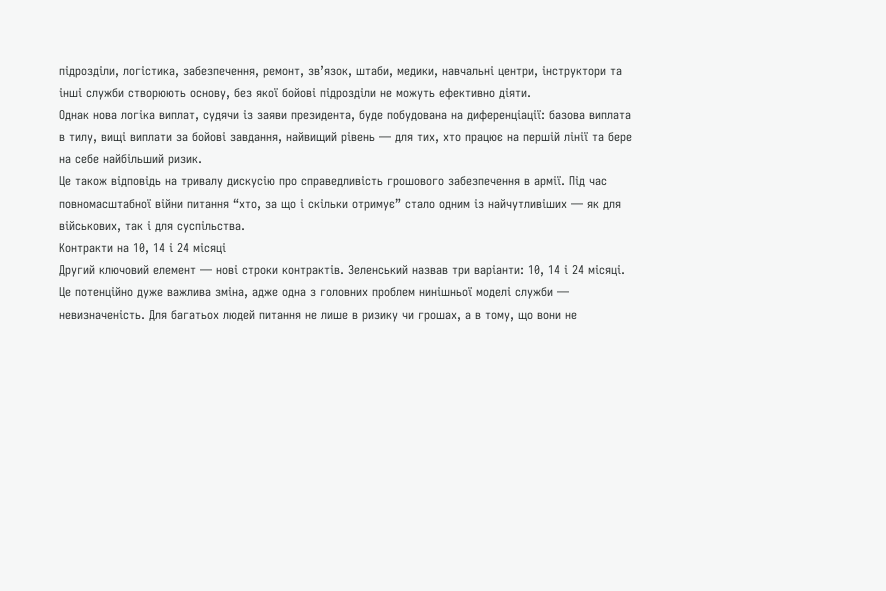підрозділи, логістика, забезпечення, ремонт, зв’язок, штаби, медики, навчальні центри, інструктори та інші служби створюють основу, без якої бойові підрозділи не можуть ефективно діяти.
Однак нова логіка виплат, судячи із заяви президента, буде побудована на диференціації: базова виплата в тилу, вищі виплати за бойові завдання, найвищий рівень — для тих, хто працює на першій лінії та бере на себе найбільший ризик.
Це також відповідь на тривалу дискусію про справедливість грошового забезпечення в армії. Під час повномасштабної війни питання “хто, за що і скільки отримує” стало одним із найчутливіших — як для військових, так і для суспільства.
Контракти на 10, 14 і 24 місяці
Другий ключовий елемент — нові строки контрактів. Зеленський назвав три варіанти: 10, 14 і 24 місяці.
Це потенційно дуже важлива зміна, адже одна з головних проблем нинішньої моделі служби — невизначеність. Для багатьох людей питання не лише в ризику чи грошах, а в тому, що вони не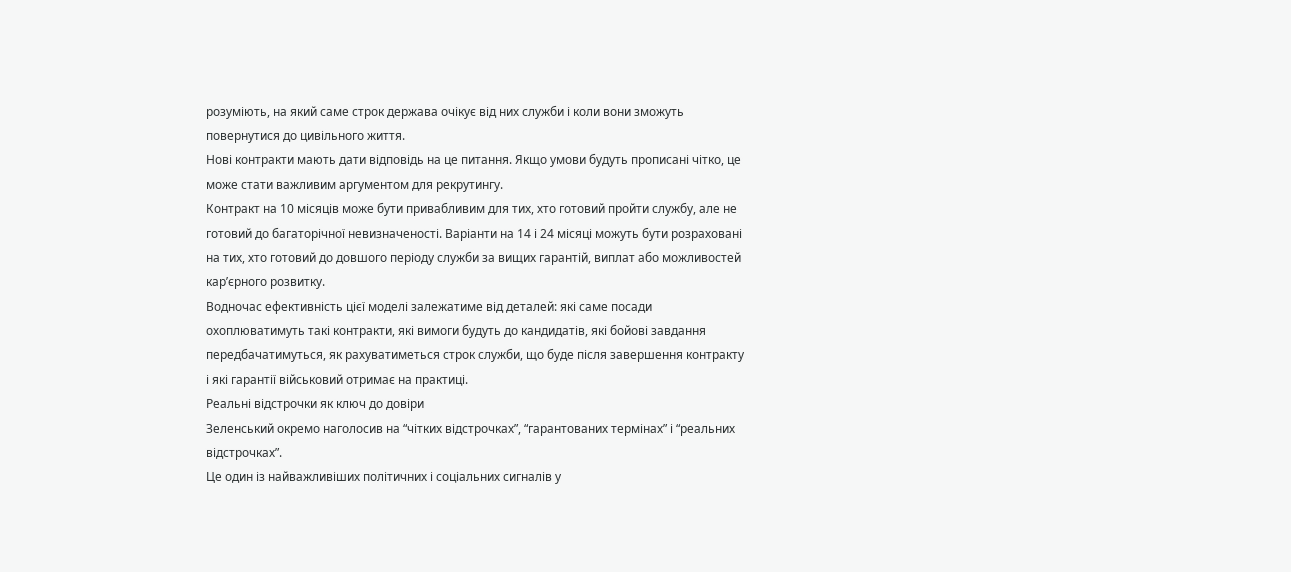розуміють, на який саме строк держава очікує від них служби і коли вони зможуть повернутися до цивільного життя.
Нові контракти мають дати відповідь на це питання. Якщо умови будуть прописані чітко, це може стати важливим аргументом для рекрутингу.
Контракт на 10 місяців може бути привабливим для тих, хто готовий пройти службу, але не готовий до багаторічної невизначеності. Варіанти на 14 і 24 місяці можуть бути розраховані на тих, хто готовий до довшого періоду служби за вищих гарантій, виплат або можливостей кар’єрного розвитку.
Водночас ефективність цієї моделі залежатиме від деталей: які саме посади охоплюватимуть такі контракти, які вимоги будуть до кандидатів, які бойові завдання передбачатимуться, як рахуватиметься строк служби, що буде після завершення контракту і які гарантії військовий отримає на практиці.
Реальні відстрочки як ключ до довіри
Зеленський окремо наголосив на “чітких відстрочках”, “гарантованих термінах” і “реальних відстрочках”.
Це один із найважливіших політичних і соціальних сигналів у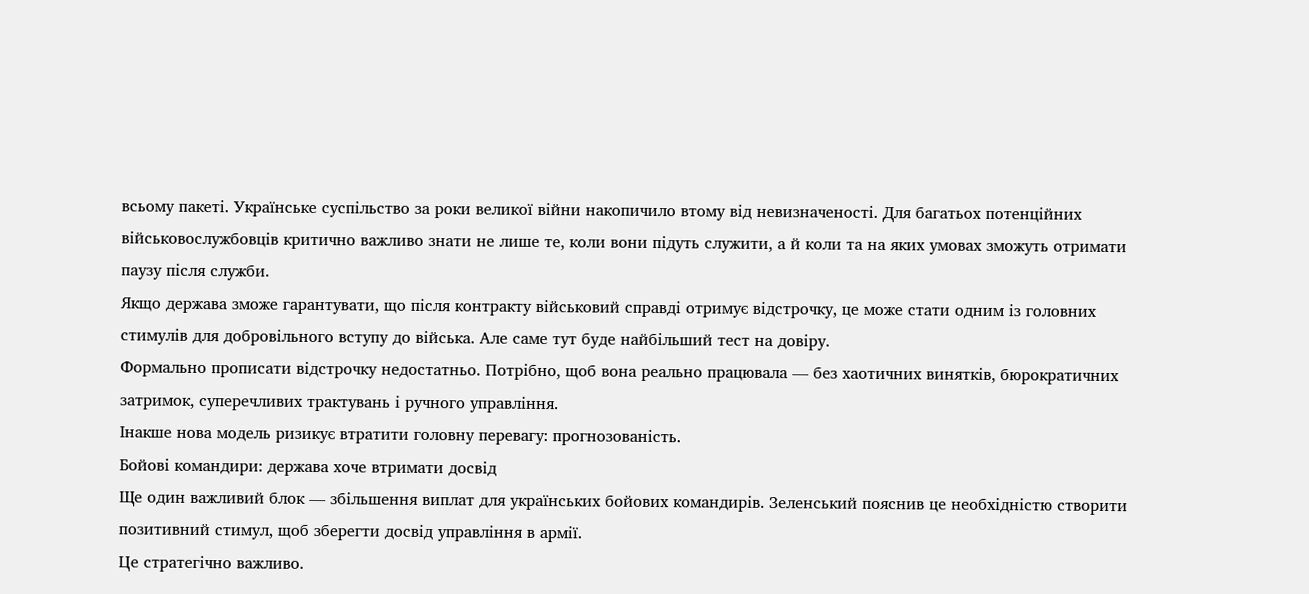всьому пакеті. Українське суспільство за роки великої війни накопичило втому від невизначеності. Для багатьох потенційних військовослужбовців критично важливо знати не лише те, коли вони підуть служити, а й коли та на яких умовах зможуть отримати паузу після служби.
Якщо держава зможе гарантувати, що після контракту військовий справді отримує відстрочку, це може стати одним із головних стимулів для добровільного вступу до війська. Але саме тут буде найбільший тест на довіру.
Формально прописати відстрочку недостатньо. Потрібно, щоб вона реально працювала — без хаотичних винятків, бюрократичних затримок, суперечливих трактувань і ручного управління.
Інакше нова модель ризикує втратити головну перевагу: прогнозованість.
Бойові командири: держава хоче втримати досвід
Ще один важливий блок — збільшення виплат для українських бойових командирів. Зеленський пояснив це необхідністю створити позитивний стимул, щоб зберегти досвід управління в армії.
Це стратегічно важливо.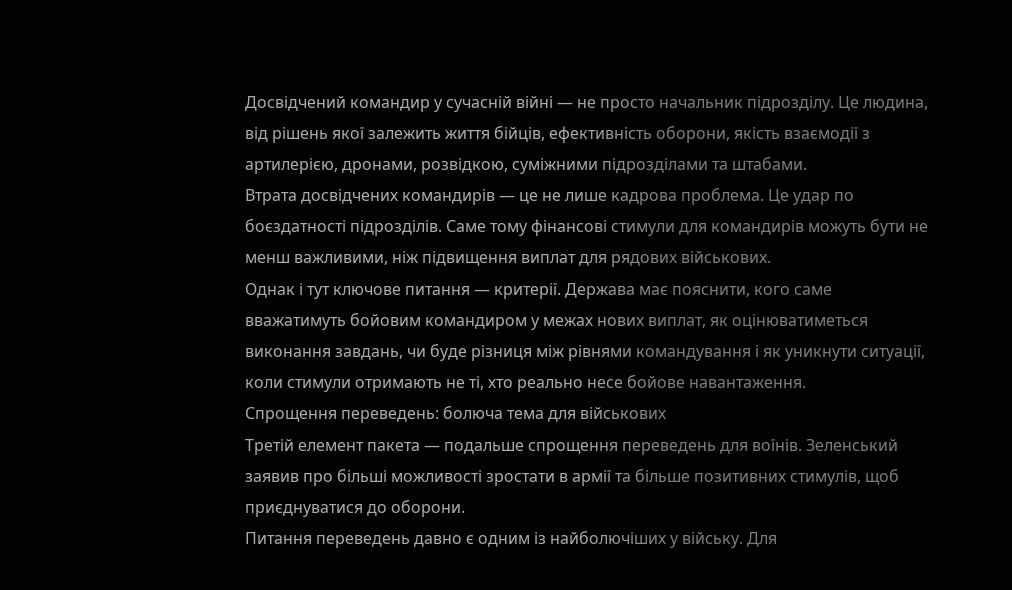Досвідчений командир у сучасній війні — не просто начальник підрозділу. Це людина, від рішень якої залежить життя бійців, ефективність оборони, якість взаємодії з артилерією, дронами, розвідкою, суміжними підрозділами та штабами.
Втрата досвідчених командирів — це не лише кадрова проблема. Це удар по боєздатності підрозділів. Саме тому фінансові стимули для командирів можуть бути не менш важливими, ніж підвищення виплат для рядових військових.
Однак і тут ключове питання — критерії. Держава має пояснити, кого саме вважатимуть бойовим командиром у межах нових виплат, як оцінюватиметься виконання завдань, чи буде різниця між рівнями командування і як уникнути ситуації, коли стимули отримають не ті, хто реально несе бойове навантаження.
Спрощення переведень: болюча тема для військових
Третій елемент пакета — подальше спрощення переведень для воїнів. Зеленський заявив про більші можливості зростати в армії та більше позитивних стимулів, щоб приєднуватися до оборони.
Питання переведень давно є одним із найболючіших у війську. Для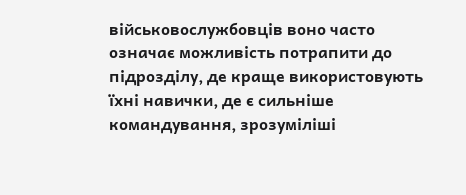військовослужбовців воно часто означає можливість потрапити до підрозділу, де краще використовують їхні навички, де є сильніше командування, зрозуміліші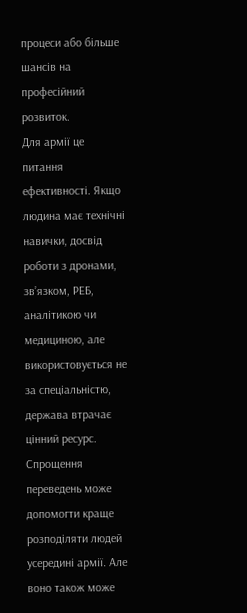процеси або більше шансів на професійний розвиток.
Для армії це питання ефективності. Якщо людина має технічні навички, досвід роботи з дронами, зв’язком, РЕБ, аналітикою чи медициною, але використовується не за спеціальністю, держава втрачає цінний ресурс.
Спрощення переведень може допомогти краще розподіляти людей усередині армії. Але воно також може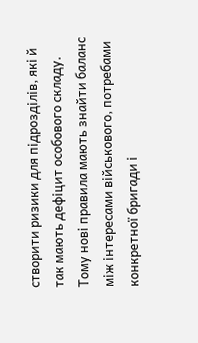створити ризики для підрозділів, які й так мають дефіцит особового складу. Тому нові правила мають знайти баланс між інтересами військового, потребами конкретної бригади і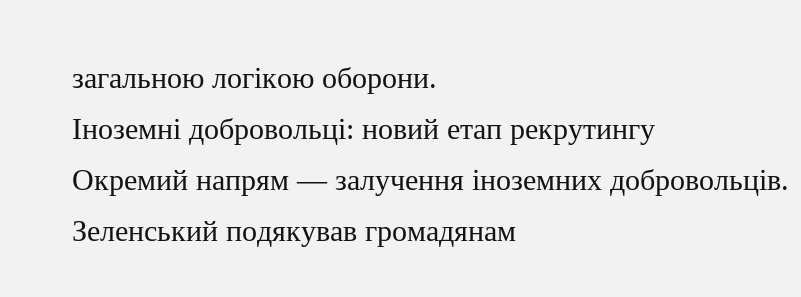загальною логікою оборони.
Іноземні добровольці: новий етап рекрутингу
Окремий напрям — залучення іноземних добровольців. Зеленський подякував громадянам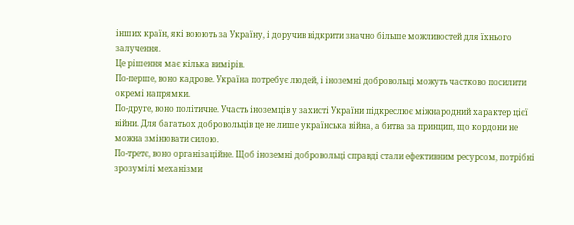інших країн, які воюють за Україну, і доручив відкрити значно більше можливостей для їхнього залучення.
Це рішення має кілька вимірів.
По-перше, воно кадрове. Україна потребує людей, і іноземні добровольці можуть частково посилити окремі напрямки.
По-друге, воно політичне. Участь іноземців у захисті України підкреслює міжнародний характер цієї війни. Для багатьох добровольців це не лише українська війна, а битва за принцип, що кордони не можна змінювати силою.
По-третє, воно організаційне. Щоб іноземні добровольці справді стали ефективним ресурсом, потрібні зрозумілі механізми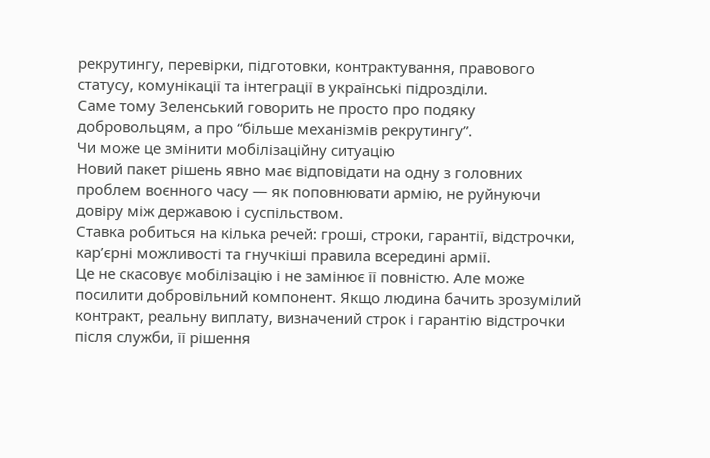рекрутингу, перевірки, підготовки, контрактування, правового статусу, комунікації та інтеграції в українські підрозділи.
Саме тому Зеленський говорить не просто про подяку добровольцям, а про “більше механізмів рекрутингу”.
Чи може це змінити мобілізаційну ситуацію
Новий пакет рішень явно має відповідати на одну з головних проблем воєнного часу — як поповнювати армію, не руйнуючи довіру між державою і суспільством.
Ставка робиться на кілька речей: гроші, строки, гарантії, відстрочки, кар’єрні можливості та гнучкіші правила всередині армії.
Це не скасовує мобілізацію і не замінює її повністю. Але може посилити добровільний компонент. Якщо людина бачить зрозумілий контракт, реальну виплату, визначений строк і гарантію відстрочки після служби, її рішення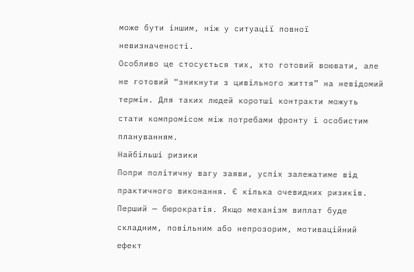може бути іншим, ніж у ситуації повної невизначеності.
Особливо це стосується тих, хто готовий воювати, але не готовий “зникнути з цивільного життя” на невідомий термін. Для таких людей коротші контракти можуть стати компромісом між потребами фронту і особистим плануванням.
Найбільші ризики
Попри політичну вагу заяви, успіх залежатиме від практичного виконання. Є кілька очевидних ризиків.
Перший — бюрократія. Якщо механізм виплат буде складним, повільним або непрозорим, мотиваційний ефект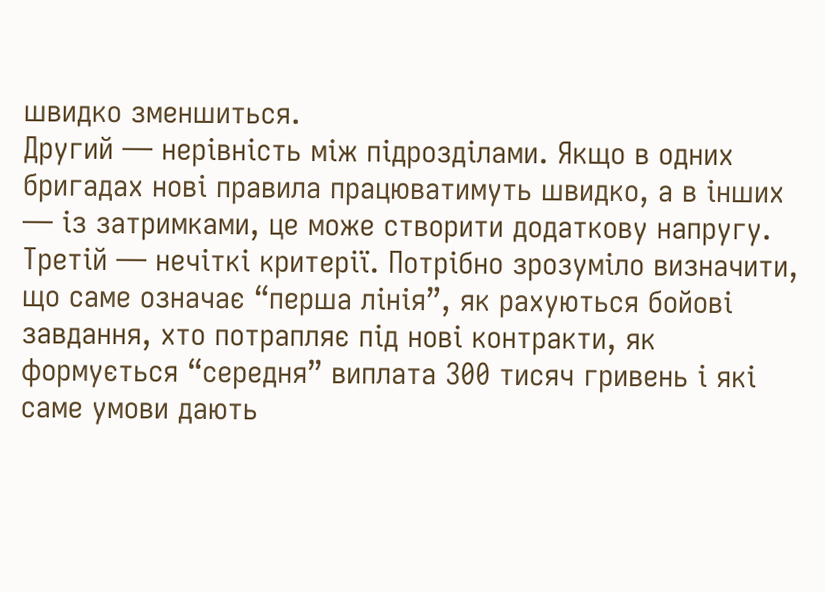швидко зменшиться.
Другий — нерівність між підрозділами. Якщо в одних бригадах нові правила працюватимуть швидко, а в інших — із затримками, це може створити додаткову напругу.
Третій — нечіткі критерії. Потрібно зрозуміло визначити, що саме означає “перша лінія”, як рахуються бойові завдання, хто потрапляє під нові контракти, як формується “середня” виплата 300 тисяч гривень і які саме умови дають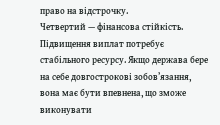право на відстрочку.
Четвертий — фінансова стійкість. Підвищення виплат потребує стабільного ресурсу. Якщо держава бере на себе довгострокові зобов’язання, вона має бути впевнена, що зможе виконувати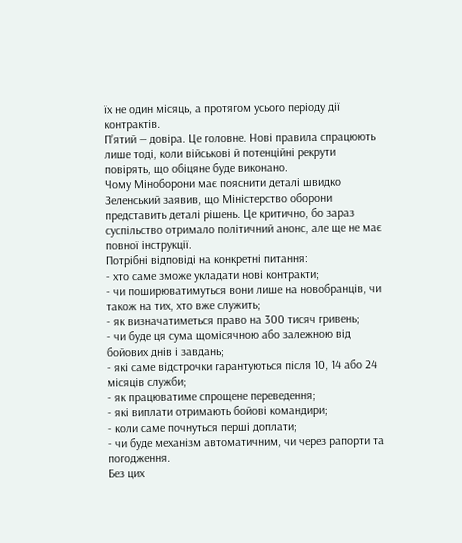їх не один місяць, а протягом усього періоду дії контрактів.
П’ятий — довіра. Це головне. Нові правила спрацюють лише тоді, коли військові й потенційні рекрути повірять, що обіцяне буде виконано.
Чому Міноборони має пояснити деталі швидко
Зеленський заявив, що Міністерство оборони представить деталі рішень. Це критично, бо зараз суспільство отримало політичний анонс, але ще не має повної інструкції.
Потрібні відповіді на конкретні питання:
- хто саме зможе укладати нові контракти;
- чи поширюватимуться вони лише на новобранців, чи також на тих, хто вже служить;
- як визначатиметься право на 300 тисяч гривень;
- чи буде ця сума щомісячною або залежною від бойових днів і завдань;
- які саме відстрочки гарантуються після 10, 14 або 24 місяців служби;
- як працюватиме спрощене переведення;
- які виплати отримають бойові командири;
- коли саме почнуться перші доплати;
- чи буде механізм автоматичним, чи через рапорти та погодження.
Без цих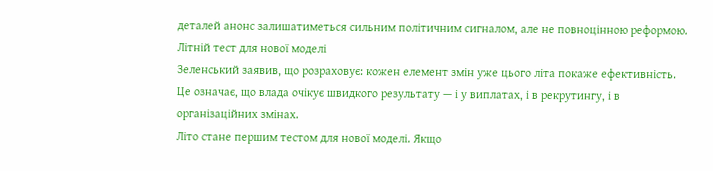деталей анонс залишатиметься сильним політичним сигналом, але не повноцінною реформою.
Літній тест для нової моделі
Зеленський заявив, що розраховує: кожен елемент змін уже цього літа покаже ефективність. Це означає, що влада очікує швидкого результату — і у виплатах, і в рекрутингу, і в організаційних змінах.
Літо стане першим тестом для нової моделі. Якщо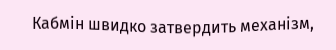Кабмін швидко затвердить механізм,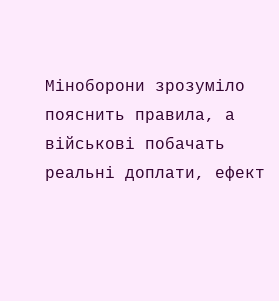Міноборони зрозуміло пояснить правила, а військові побачать реальні доплати, ефект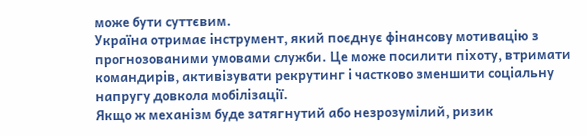може бути суттєвим.
Україна отримає інструмент, який поєднує фінансову мотивацію з прогнозованими умовами служби. Це може посилити піхоту, втримати командирів, активізувати рекрутинг і частково зменшити соціальну напругу довкола мобілізації.
Якщо ж механізм буде затягнутий або незрозумілий, ризик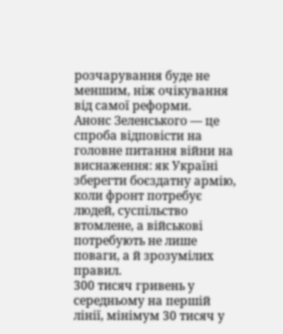розчарування буде не меншим, ніж очікування від самої реформи.
Анонс Зеленського — це спроба відповісти на головне питання війни на виснаження: як Україні зберегти боєздатну армію, коли фронт потребує людей, суспільство втомлене, а військові потребують не лише поваги, а й зрозумілих правил.
300 тисяч гривень у середньому на першій лінії, мінімум 30 тисяч у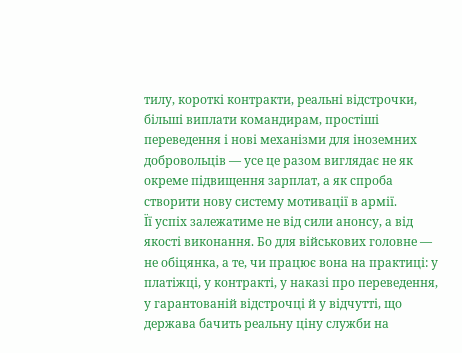тилу, короткі контракти, реальні відстрочки, більші виплати командирам, простіші переведення і нові механізми для іноземних добровольців — усе це разом виглядає не як окреме підвищення зарплат, а як спроба створити нову систему мотивації в армії.
Її успіх залежатиме не від сили анонсу, а від якості виконання. Бо для військових головне — не обіцянка, а те, чи працює вона на практиці: у платіжці, у контракті, у наказі про переведення, у гарантованій відстрочці й у відчутті, що держава бачить реальну ціну служби на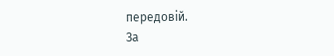передовій.
За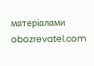матеріалами obozrevatel.com